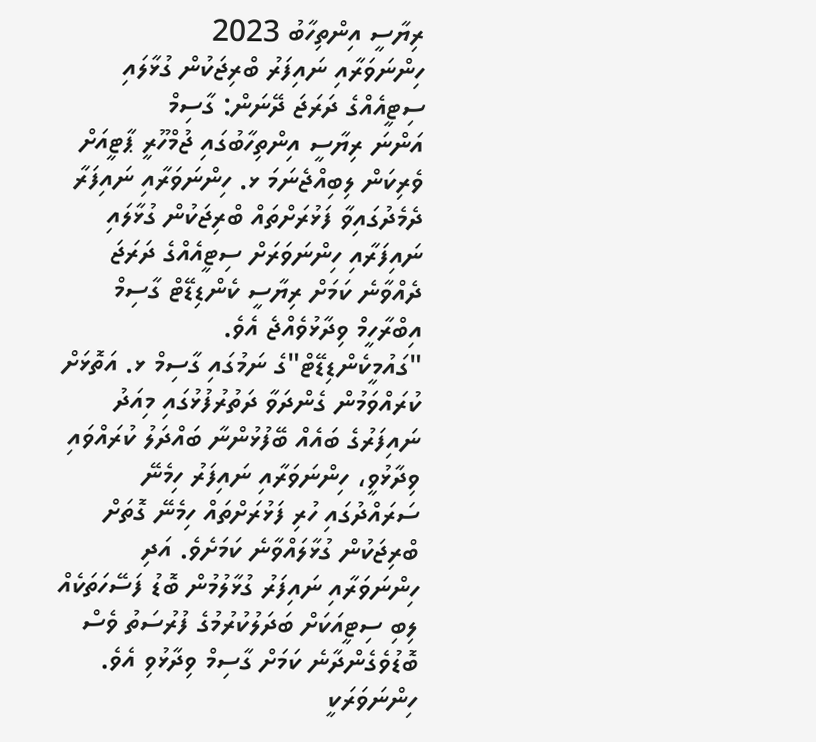ރިޔާސީ އިންތިހާބު 2023
ހިންނަވަރާއި ނައިފަރު ބްރިޖަކުން ގުޅާލައި ސިޓީއެއްގެ ދަރަޖަ ދޭނަން: ގާސިމް
އަންނަ ރިޔާސީ އިންތިހާބުގައި ޖުމްހޫރީ ޕާޓީއަށް ވެރިކަން ލިބިއްޖެނަމަ ޅ. ހިންނަވަރާއި ނައިފަރާ ދެމެދުގައިވާ ފަޅުރަށްތައް ބްރިޖަކުން ގުޅާލައި ނައިފަރާއި ހިންނަވަރަށް ސިޓީއެއްގެ ދަރަޖަ ދެއްވާނެ ކަމަށް ރިޔާސީ ކެންޑިޑޭޓް ގާސިމް އިބްރާހީމް ވިދާޅުވެއްޖެ އެވެ.
"ގައުމީކެންޑިޑޭޓް"ގެ ނަމުގައި ގާސިމް ޅ. އަތޮޅަށް ކުރައްވަމުން ގެންދަވާ ދަތުރުފުޅުގައި މިއަދު ނައިފަރުގެ ބައެއް ބޭފުޅުންނާ ބައްދަލު ކުރައްވައި ވިދާޅުވީ، ހިންނަވަރާއި ނައިފަރު ހިމެނޭ ސަރައްދުގައި ހުރި ފަޅުރަށްތައް ހިމެނޭ ގޮތަށް ބްރިޖަކުން ގުޅާލައްވާނެ ކަމަށެވެ. އަދި ހިންނަވަރާއި ނައިފަރު ގުޅާލުމުން ބޮޑު ފަސޭހަތަކެއް ލިބި ސިޓީއަކަށް ބަދަލުކުރުމުގެ ފުރުސަތު ވެސް ބޮޑުވެގެންދާނެ ކަމަށް ގާސިމް ވިދާޅުވި އެވެ.
ހިންނަވަރަކީ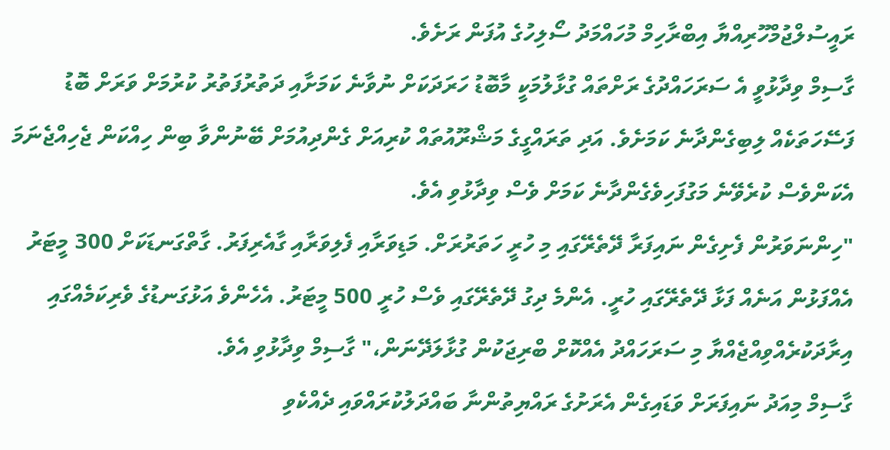ރައީސުލްޖުމްހޫރިއްޔާ އިބްރާހިމް މުހައްމަދު ސޯލިހުގެ އުފަން ރަށެވެ.
ގާސިމް ވިދާޅުވީ އެ ސަރަހައްދުގެ ރަށްތައް ގުޅާލުމަކީ މާބޮޑު ހަރަދަކަށް ނުވާނެ ކަމަށާއި ދަތުރުފަތުރު ކުރުމަށް ވަރަށް ބޮޑު ފަސޭހަތަކެއް ލިބިގެންދާނެ ކަމަށެވެ. އަދި ތަރައްގީގެ މަޝްރޫއުތައް ކުރިއަށް ގެންދިއުމަށް ބޭނުންވާ ބިން ހިއްކަން ޖެހިއްޖެނަމަ އެކަންވެސް ކުރެވޭނެ މަގުފަހިވެގެންދާނެ ކަމަށް ވެސް ވިދާޅުވި އެވެ.
"ހިންނަވަރުން ފެށިގެން ނައިފަރާ ދޭތެރޭގައި މި ހުރީ ހަތަރުރަށް. މަޑިވަރާއި ފެލިވަރާއި ގާއެރިފަރު. ގާތްގަނޑަކަށް 300 މީޓަރު އެއްފަޅުން އަނެއް ފަޅާ ދޭތެރޭގައި ހުރީ. އެންމެ ދިގު ދޭތެރޭގައި ވެސް ހުރީ 500 މީޓަރު. އެހެންވެ އަޅުގަނޑުގެ ވެރިކަމެއްގައި އިރާދަކުރެއްވިއްޖެއްޔާ މި ސަރަހައްދު އެއްކޮށް ބްރިޖަކުން ގުޅާލަދޭނަން،" ގާސިމް ވިދާޅުވި އެވެ.
ގާސިމް މިއަދު ނައިފަރަށް ވަޑައިގެން އެރަށުގެ ރައްޔިތުންނާ ބައްދަލުކުރައްވައި ދެއްކެވި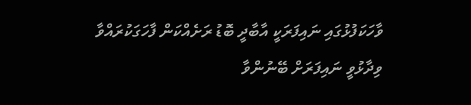ވާހަކަފުޅުގައި ނައިފަރަކީ އާބާދީ ބޮޑު ރަށެއްކަން ފާހަގަކުރައްވާ ވިދާޅުވީ ނައިފަރަށް ބޭނުންވާ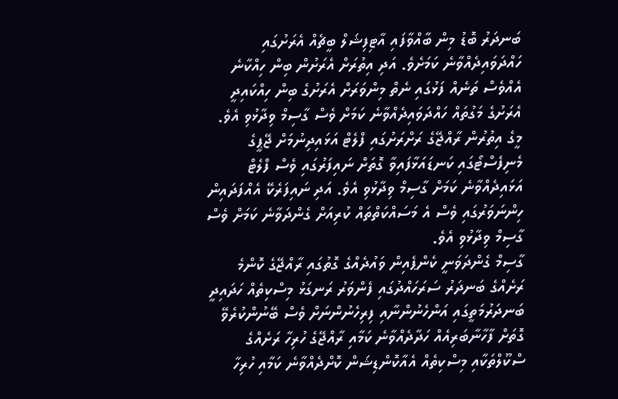ބަނދަރު ބޮޑު މިން ބާއްވާފައި އާޓިފިޝަލް ބީޗެއް އެރަށުގައި ހައްދަވައިދެއްވާނެ ކަމަށެވެ. އަދި އިތުރަށް އެރަށުން ބިން ހިއްކާނެ އެއްވެސް ތަނެއް ފަޅުގައި ނެތް މިންވަރަށް އެރަށުގެ ބިން ހިއްކައިދީ އެރަށުގެ މަގުތައް ހައްދަވައިދެއްވާނެ ކަމަށް ވެސް ގާސިމް ވިދާޅުވި އެވެ.
މީގެ އިތުރުން ރާއްޖޭގެ ރަށްރަށުގައި ފްލެޓް އަޅައިދިނުމަށް ޖޭޕީގެ މެނިފެސްޓޯގައި ކަނޑައަޅާފައިވާ ގޮތަށް ނައިފަރުގައި ވެސް ފްލެޓް އަޅައިދެއްވާނެ ކަމަށް ގާސިމް ވިދާޅުވި އެވެ. އަދި ނައިފަރެކޭ އެއްފަދައިން ހިންނަވަރުގައި ވެސް އެ މަސައްކަތްތައް ކުރިއަށް ގެންދަވާނެ ކަމަށް ވެސް ގާސިމް ވިދާޅުވި އެވެ.
ގާސިމް ގެންދަވަނީ ކެންޕެއިން ވައުދެއްގެ ގޮތުގައި ރާއްޖޭގެ ކޮންމެ ރަށެއްގެ ބަނދަރު ސަރަހައްދުގައި ފެންވަރު ރަނގަޅު މިސްކިތެއް ހަދައިދީ ބަނދަރުމަތީގައި އަންހެނުންނާއި ފިރިހެނުންނަށް ވެސް ބޭނުންކުރެވޭ ގޮތަށް ފާހާނާބަރިއެއް ހަދާދެއްވާނެ ކަމާއި ރާއްޖޭގެ ހުރިހާ ރަށެއްގެ ސްކޫލްތަކާއި މިސްކިތެއް އެއާކޮންޑިޝަން ކޮށްދެއްވާނެ ކަމާއި ހުރިހާ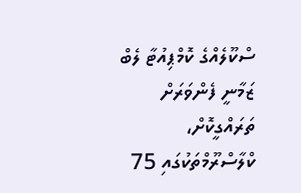ސްކޫލެއްގެ ކޮމްޕިއުޓާ ލެބް ޒަމާނީ ފެންވަރަށް ތަރައްގީކޮށް، ކްލާސްރޫމްތަކުގައި 75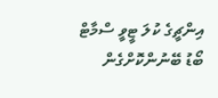އިންޗީގެ ކުލަ ޓީވީ ސްމާޓް ބޯޑު ބޭނުންކޮށްގެން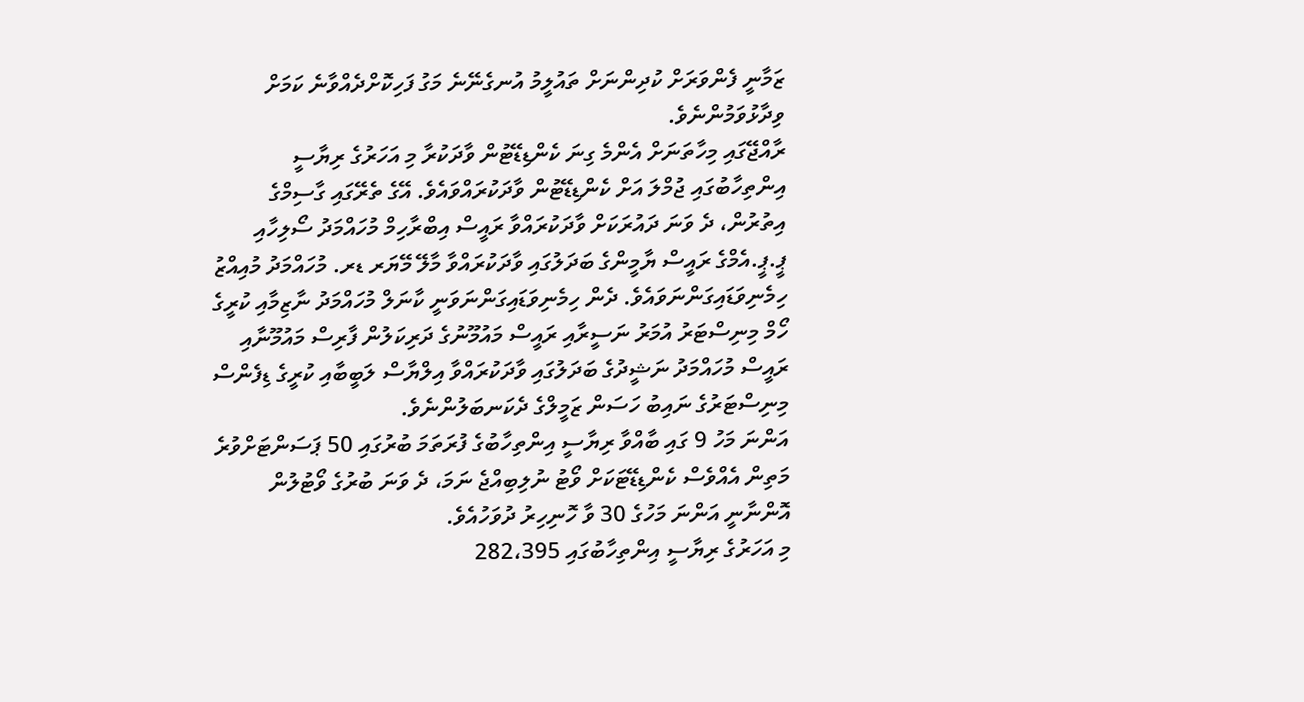ޒަމާނީ ފެންވަރަށް ކުދިންނަށް ތައުލީމު އުނގެނޭނެ މަގު ފަހިކޮށްދެއްވާނެ ކަމަށް ވިދާޅުވަމުންނެވެ.
ރާއްޖޭގައި މިހާތަނަށް އެންމެ ގިނަ ކެންޑިޑޭޓުން ވާދަކުރާ މި އަހަރުގެ ރިޔާސީ އިންތިހާބުގައި ޖުމްލަ އަށް ކެންޑިޑޭޓުން ވާދަކުރައްވައެވެ. އޭގެ ތެރޭގައި ގާސިމްގެ އިތުރުން، ދެ ވަނަ ދައުރަކަށް ވާދަކުރައްވާ ރައީސް އިބްރާހިމް މުހައްމަދު ސޯލިހާއި ޕީ.ޕީ.އެމްގެ ރައީސް ޔާމީންގެ ބަދަލުގައި ވާދަކުރައްވާ މާލޭ މޭޔަރ ޑރ. މުހައްމަދު މުއިއްޒު ހިމެނިވަޑައިގަންނަވައެވެ. ދެން ހިމެނިވަޑައިގަންނަވަނީ ކާނަލް މުހައްމަދު ނާޒިމާއި ކުރީގެ ހޯމް މިނިސްޓަރު އުމަރު ނަސީރާއި ރައީސް މައުމޫނުގެ ދަރިކަލުން ފާރިސް މައުމޫނާއި ރައީސް މުހައްމަދު ނަޝީދުގެ ބަދަލުގައި ވާދަކުރައްވާ އިލްޔާސް ލަބީބާއި ކުރީގެ ޑިފެންސް މިނިސްޓަރުގެ ނައިބު ހަސަން ޒަމީލްގެ ދެކަނބަލުންނެވެ.
އަންނަ މަހު 9 ގައި ބާއްވާ ރިޔާސީ އިންތިހާބުގެ ފުރަތަމަ ބުރުގައި 50 ޕަސަންޓަށްވުރެ މަތިން އެއްވެސް ކެންޑިޑޭޓަކަށް ވޯޓު ނުލިބިއްޖެ ނަމަ، ދެ ވަނަ ބުރުގެ ވޯޓުލުން އޮންނާނީ އަންނަ މަހުގެ 30 ވާ ހޮނިހިރު ދުވަހުއެވެ.
މި އަހަރުގެ ރިޔާސީ އިންތިހާބުގައި 282،395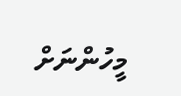މީހުންނަށް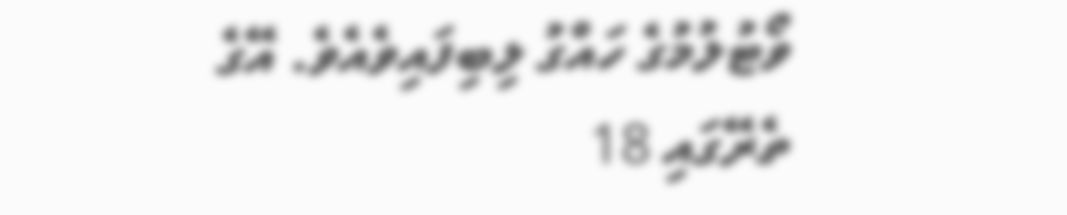ވޯޓުލުމުގެ ހައްގު ލިބިފައިވެއެވެ. އޭގެ ތެރޭގައި 18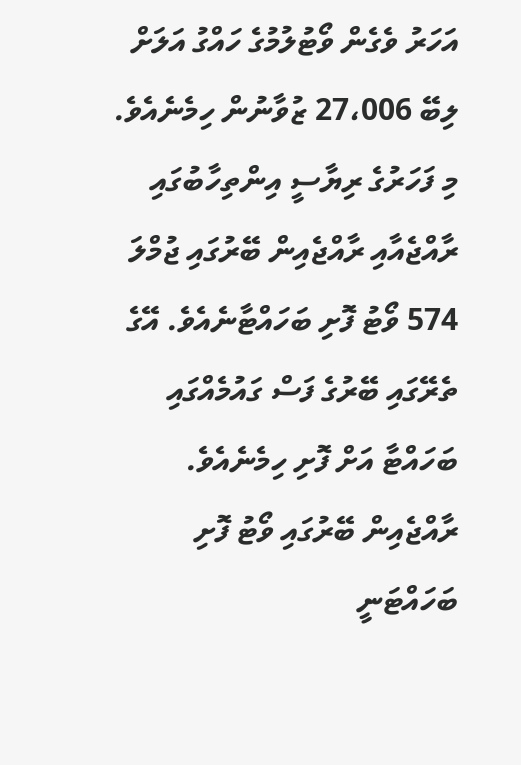އަހަރު ވެގެން ވޯޓުލުމުގެ ހައްގު އަލަށް ލިބޭ 27،006 ޒުވާނުން ހިމެނެއެވެ. މި ފަހަރުގެ ރިޔާސީ އިންތިހާބުގައި ރާއްޖެއާއި ރާއްޖެއިން ބޭރުގައި ޖުމްލަ 574 ވޯޓު ފޮށި ބަހައްޓާނެއެވެ. އޭގެ ތެރޭގައި ބޭރުގެ ފަސް ގައުމެއްގައި ބަހައްޓާ އަށް ފޮށި ހިމެނެއެވެ. ރާއްޖެއިން ބޭރުގައި ވޯޓު ފޮށި ބަހައްޓަނީ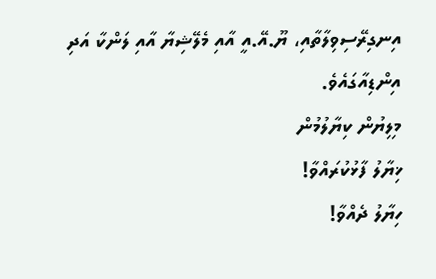އިނގިރޭސިވިލާތާއި، ޔޫ.އޭ.އީ އާއި މެލޭޝިޔާ އާއި ލަންކާ އަދި އިންޑިއާގައެވެ.
މިލިޔުން ކިޔާލުމުން
ޚިޔާލު ފާޅުކުރައްވާ!
ހިޔާލު ދެއްވާ!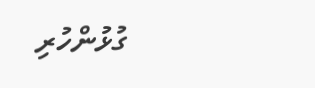ގުޅުންހުރި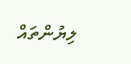ލިޔުންތައް